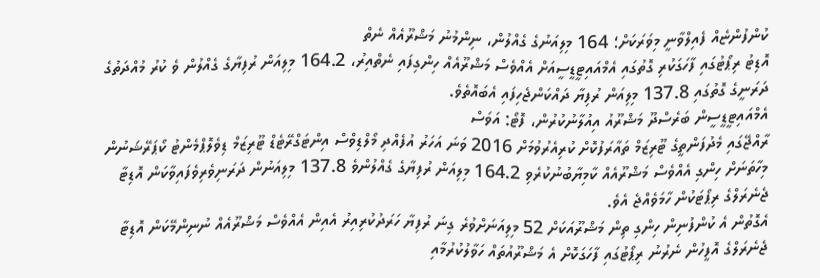ކުންފުންޏެއް ފެއިލްވާނީ މިވަރަކަށް؛ 164 މިލިއަނުގެ ގެއްލުން، ނިންމުނު މަޝްރޫއެއް ނެތް
އޮޑިޓު ރިޕޯޓުގައި ފާހަގަކުރި ގޮތުގައި އެމްއައިޓީޑީސީއަށް އެއްވެސް މަޝްރޫއެއް ހިންގިފައި ނެތްއިރު، 164.2 މިލިއަން ރުފިޔާގެ ގެއްލުން ވެ ކުރު މުއްދަތުގެ ދަރަނީގެ ގޮތުގައި 137.8 މިލިއަން ރުފިޔާ ދައްކަންޖެހިފައި އެބައޮތެވެ.
އެމްއައިޓީޑީސީން ބަރެސްދޫ މަޝްރޫއު އިއުލާނުކުރުން، ފޮޓޯ: އަވަސް
ރާއްޖޭގައި މެދުފަންތީގެ ޓޫރިޒަމް ތައާރަފުކޮށް ކުރިއެރުވުމަށް 2016 ވަނަ އަހަރު އުފެއްދި މޯލްޑިވްސް އިންޓަގްރޭޓެޑް ޓޫރިޒަމް ޑިވެލޮޕްމެންޓު ކޯޕަރޭޝަނުން މިހާތަނަށް ހިންގި އެއްވެސް މަޝްރޫއެއް ކާމިޔާބުނުކުރެވި 164.2 މިލިއަން ރުފިޔާގެ ގެއްލުންވެ 137.8 މިލިއަނުން ދަރަނިވެރިވެފައިވާކަން އޮޑިޓާ ޖެނެރަލްގެ ރިޕޯޓަކުން ހާމަވެއްޖެ އެވެ.
އެގޮތުން އެ ކުންފުނިން ހިންގި ތިން މަޝްރޫއަކަށް 52 މިލިއަނަށްވުރެ ގިނަ ރުފިޔާ ހަރަދުކުރިއިރު އެއިން އެއްވެސް މަޝްރޫއެއް ނުނިންމޭކަން އޮޑިޓާ ޖެނެރަލްގެ އޮފީހުން ނެރުނު ރިޕޯޓުގައި ފާހަގަކޮށް އެ މަޝްރޫއުތައް ހަވާލުކުރުމާއި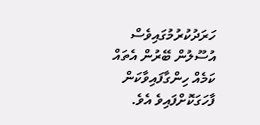ހަރަދުކުރުމުގައިވެސް އުސޫލުން ބޭރުން އެތައް ކަމެއް ހިންގާފައިވާކަން ފާހަގަކޮށްފައިވެ އެވެ.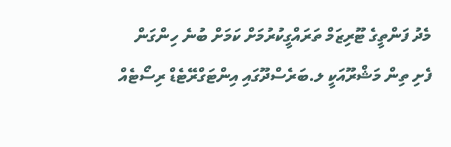މެދު ފަންތީގެ ޓޫރިޒަމް ތަރައްގީކުރުމަށް ކަމަށް ބުނެ ހިންގަން ފެށި ތިން މަޝްރޫއަކީ ލ.ބަރެސްދޫގައި އިންޓަގްރޭޓެޑް ރިސޯޓެއް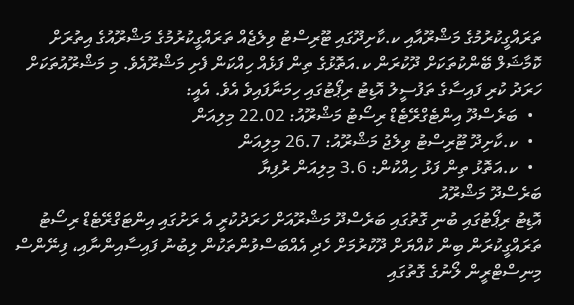ތަރައްގީކުރުމުގެ މަޝްރޫއާއި ކ.ކާށިދޫގައި ޓޫރިސްޓު ވިލެޖެއް ތަރައްގީކުރުމުގެ މަޝްރޫއުގެ އިތުރަށް ކޮމާޝަލް ބޭންކުތަކަށް ދޫކުރަން ކ.އަތޮޅުގެ ތިން ފަޅެއް ހިއްކަން ފެށި މަޝްރޫއެވެ. މި މަޝްރޫއުތަކަށް ހަރަދު ކުރި ފައިސާގެ ތަފުސީލު އޮޑިޓު ރިޕޯޓުގައި ހިމަނާފައިވެ އެވެ. އެއީ:
  •  ބަރެސްދޫ އިންޓެގްރޭޓެޑް ރިސޯޓު މަޝްރޫއު: 22.02 މިލިއަން
  •  ކ.ކާށިދޫ ޓޫރިސްޓު ވިލެޖު މަޝްރޫއު: 26.7 މިލިއަން
  •  ކ.އަތޮޅު ތިން ފަޅު ހިއްކުން: 3.6 މިލިއަން ރުފިޔާ
ބަރެސްދޫ މަޝްރޫއު
އޮޑިޓު ރިޕޯޓުގައި ބުނި ގޮތުގައި ބަރެސްދޫ މަޝްރޫއަށް ހަރަދުކުރީ އެ ރަށުގައި އިންޓަގްރޭޓެޑް ރިސޯޓު ތަރައްގީކުރަން ބިން ކުއްޔަށް ދޫކުރުމަށް ހެދި އެއްބަސްވުންތަކުން ލިބުނު ފައިސާއިންނާއި، ފިނޭންސް މިނިސްޓްރީން ލޯނުގެ ގޮތުގައި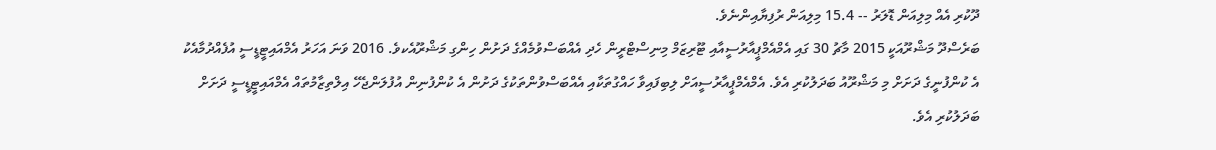ދޫކުރި އެއް މިލިއަން ޑޮލަރު -- 15.4 މިލިއަން ރުފިޔާއިންނެވެ.
ބަރެސްދޫ މަޝްރޫއަކީ 2015 މާޗު 30 ގައި އެމްއެމްޕީއާރުސީއާއި ޓޫރިޒަމް މިނިސްޓްރީން ހެދި އެއްބަސްވުމެއްގެ ދަށުން ހިންގި މަޝްރޫއެކވެ. 2016 ވަނަ އަހަރު އެމްއައިޓީޑީސީ އުފެއްދުމާއެކު އެ ކުންފުނީގެ ދަށަށް މި މަޝްރޫއު ބަދަލުކުރި އެވެ. އެމްއެމްޕީއާރުސީއަށް ލިބިފައިވާ ހައްގުތަކާއި އެއްބަސްވުންތަކުގެ ދަށުން އެ ކުންފުނިން އުފުލަންޖެހޭ އިލްތިޒާމުތައް އެމްއައިޓީޑީސީ ދަށަށް ބަދަލުކުރި އެވެ.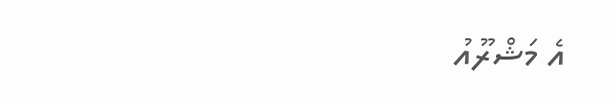އެ މަޝްރޫއު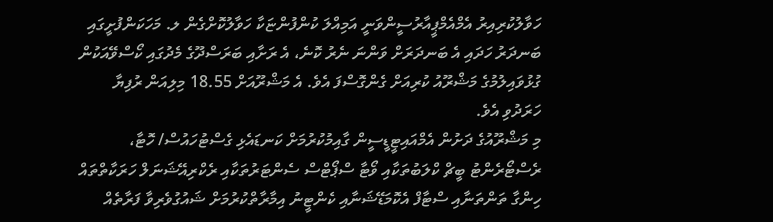ހަވާލުކުރިއިރު އެމްއެމްޕީއާރުސީންވަނީ އަމިއްލަ ކުންފުންޏަކާ ހަވާލުކޮށްގެން ލ. މަހަކަންފުށީގައި ބަނދަރު ހަދައި އެ ބަނދަރަށް ވަންނަ ނެރު ކޮނެ، އެ ރަށާއި ބަރަސްދޫގެ މެދުގައި ކޯސްވޭއަކުން ގުޅުވައިލުމުގެ މަޝްރޫއު ކުރިއަށް ގެންގޮސްފަ އެވެ. އެ މަޝްރޫއަށް 18.55 މިލިއަން ރުފިޔާ ހަރަދުވި އެވެ.
މި މަޝްރޫއުގެ ދަށުން އެމްއައިޓީޑީސީން ގާއިމުކުރުމަށް ކަނޑައެޅި ގެސްޓުހައުސް/ ހޮޓާ، ރެސްޓޯރެންޓު ބީޗް ކްލަބުތަކާއި ވޯޓާ ސްޕޯޓްސް ސެންޓަރުތަކާއި ރެކްރިއޭޝަނަލް ހަރަކާތްތައް ހިންގާ ތަންތަނާއި ސްޓާފް އެކޮމަޑޭޝަނާއި ކެންޓީނު އިމާރާތްކުރުމަށް ޝައުގުވެރިވާ ފަރާތެއް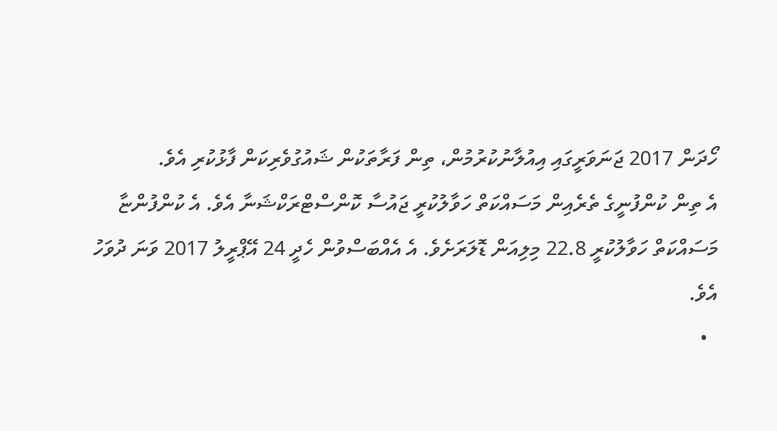ހޯދަން 2017 ޖަނަވަރީގައި އިއުލާނުކުރުމުން، ތިން ފަރާތަކުން ޝައުގުވެރިކަން ފާޅުކުރި އެވެ.
އެ ތިން ކުންފުނީގެ ތެރެއިން މަސައްކަތް ހަވާލުކުރީ ޖައުސާ ކޮންސްޓްރަކްޝަނާ އެވެ. އެ ކުންފުންޏާ މަސައްކަތް ހަވާލުކުރީ 22.8 މިލިއަން ޑޮލަރަށެވެ. އެ އެއްބަސްވުން ހެދީ 24 އޭޕްރީލު 2017 ވަނަ ދުވަހު އެވެ.
  •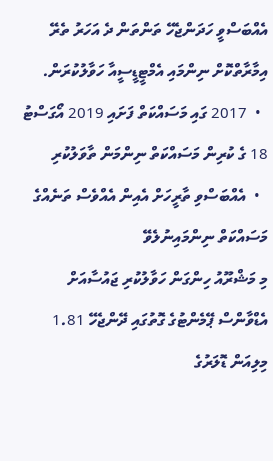އެއްބަސްވީ ހަދަންޖެހޭ ތަންތަން ދެ އަހަރު ތެރޭ އިމާރާތްކޮށް ނިންމައި އެމްޓީޑީސީއާ ހަވާލުކުރަން.
  •  2017 ގައި މަސައްކަތް ފަށައި 2019 އޯގަސްޓު 18 ގެ ކުރިން މަސައްކަތް ނިންމަން ތާވަލުކުރި
  •  އެއްބަސްވި ތާރީހަށް އެއިން އެއްވެސް ތަނެއްގެ މަސައްކަތް ނިންމައިނުލެވޭ
މި މަޝްރޫއު ހިންގަން ހަވާލުކުރި ޖައުސާއަށް އެޑްވާންސް ޕޭމެންޓުގެ ގޮތުގައި ދޭންޖެހޭ 1.81 މިލިއަން ޑޮލަރުގެ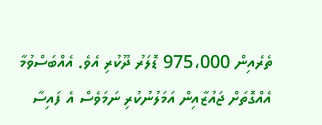ތެރެއިން 975،000 ޑޮލަރު ދޫކުރި އެވެ. އެއްބަސްވުމާ އެއްގޮތަށް ޖައުޒާއިން އަމަލުނުކުރި ނަމަވެސް އެ ފައިސާ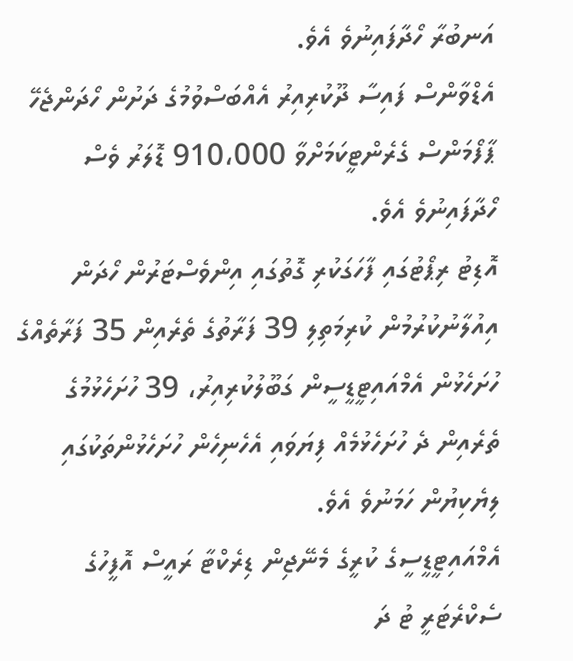އަނބުރާ ހޯދާފައިނުވެ އެވެ.
އެޑްވާންސް ފައިސާ ދޫކުރިއިރު އެއްބަސްވުމުގެ ދަށުން ހޯދަންޖެހޭ ޕާފޯމަންސް ގެރެންޓީކަމަށްވާ 910،000 ޑޮލަރު ވެސް ހޯދާފައިނުވެ އެވެ.
އޮޑިޓު ރިޕޯޓުގައި ފާހަގަކުރި ގޮތުގައި އިންވެސްޓަރުން ހޯދަން އިއުލާނުކުރުމުން ކުރިމަތިލި 39 ފަރާތުގެ ތެރެއިން 35 ފަރާތެއްގެ ހުށަހެޅުން އެމްއައިޓީޑީސީން ގަބޫލުކުރިއިރު، 39 ހުށަހެޅުމުގެ ތެރެއިން ދެ ހުށަހެޅުމެއް ފިޔަވައި އެހެނިހެން ހުށަހެޅުންތަކުގައި ލިޔެކިޔުން ހަމަނުވެ އެވެ.
އެމްއައިޓީޑީސީގެ ކުރީގެ މެނޭޖިން ޑިރެކްޓާ ރައީސް އޮފީހުގެ ސެކްރެޓަރީ ޓު ދަ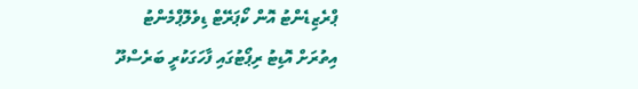ޕްރެޒިޑެންޓު އޮން ކޯޕަރޭޓް ޑިވެލޮޕްމެންޓު
އިތުރަށް އޮޑިޓު ރިޕޯޓުގައި ފާހަގަކުރީ ބަރެސްދޫ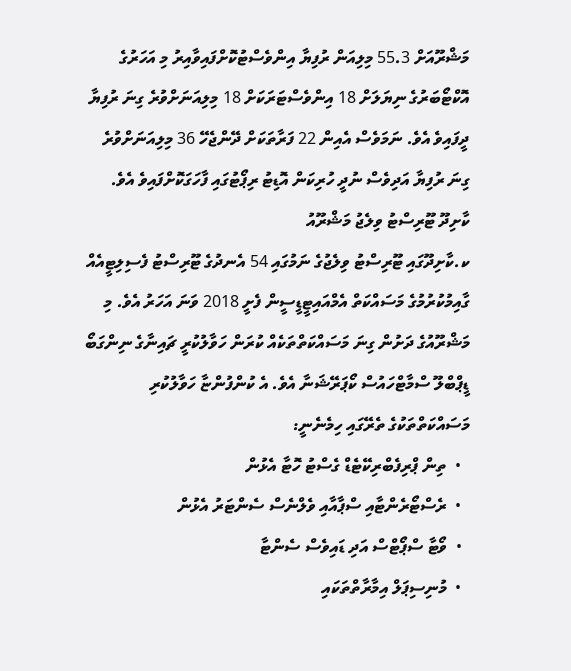މަޝްރޫއަށް 55.3 މިލިއަން ރުފިޔާ އިންވެސްޓުކޮށްފައިވާއިރު މި އަހަރުގެ އޮކްޓޯބަރުގެ ނިޔަލަށް 18 އިންވެސްޓަރަކަށް 18 މިލިއަނަށްވުރެ ގިނަ ރުފިޔާ ދީފައިވެ އެވެ. ނަމަވެސް އެއިން 22 ފަރާތަކަށް ދޭންޖެހޭ 36 މިލިއަނަށްވުރެ ގިނަ ރުފިޔާ އަދިވެސް ނުދީ ހުރިކަން އޮޑިޓު ރިޕޯޓުގައި ފާހަގަކޮށްފައިވެ އެވެ.
ކާށިދޫ ޓޫރިސްޓު ވިލެޖު މަޝްރޫއު
ކ.ކާށިދޫގައި ޓޫރިސްޓު ވިލެޖުގެ ނަމުގައި 54 އެނދުގެ ޓޫރިސްޓު ފެސިލިޓީއެއް ގާއިމުކުރުމުގެ މަސައްކަތް އެމްއައިޓީޑީސީން ފެށީ 2018 ވަނަ އަހަރު އެވެ. މި މަޝްރޫއުގެ ދަށުން ގިނަ މަސައްކަތްތަކެއް ކުރަން ހަވާލުކުރީ ޗައިނާގެ ނިންގަބޯ ޑީޕްބްލޫ ސްމާޓްހައުސް ކޯޕަރޭޝަނާ އެވެ. އެ ކުންފުންޏާ ހަވާލުކުރި މަސައްކަތްތަކުގެ ތެރޭގައި ހިމެނެނީ:
  •  ތިން ޕްރިފެބްރިކޭޓެޑް ގެސްޓު ހޮޓާ އެޅުން
  •  ރެސްޓޯރެންޓާއި ސްޕާއާއި ވެލްނެސް ސެންޓަރު އެޅުން
  •  ވޯޓާ ސްޕޯޓްސް އަދި ޑައިވެސް ސެންޓާ
  •  މުނިސިޕަލް އިމާރާތްތަކައި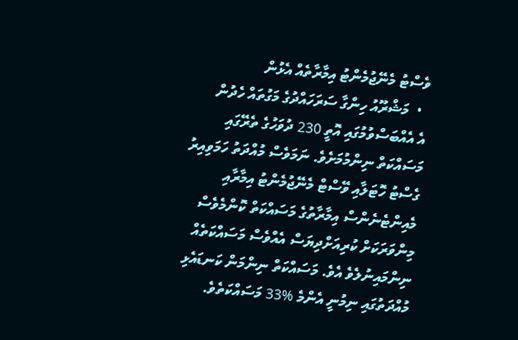ވެސްޓު މެނޭޖުމެންޓު އިމާރާތެއް އެޅުން
  •  މަޝްރޫއު ހިންގާ ސަރަހައްދުގެ މަގުތައް ހެދުން
އެ އެއްބަސްވުމުގައި އޮތީ 230 ދުވަހުގެ ތެރޭގައި މަސައްކަތް ނިންމުމަށެވެ. ނަމަވެސް މުއްދަތު ހަމަވިއިރު ގެސްޓު ހޮޓަލާއި ވޭސްޓް މެނޭޖުމެންޓު އިމާރާއި މެއިންޓެނެންސް އިމާރާތުގެ މަސައްކަތް ކޮންމެވެސް މިންވަރަކަށް ކުރިއަށްދިޔަސް އެއްވެސް މަސައްކަތެއް ނިންމައިނުލެވެ އެވެ. މަސައްކަތް ނިންމަން ކަނޑައެޅި މުއްދަތުގައި ނިމުނީ އެންމެ %33 މަސައްކަތެވެ.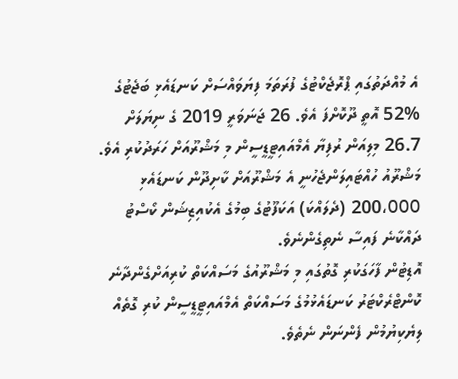އެ މުއްދަތުގައި ޕްރޮޖެކްޓުގެ ފުރަތަމަ ފިޔަވައްސަށް ކަނޑައެޅި ބަޖެޓުގެ %52 އޮތީ ދޫކޮށްފަ އެވެ. 26 ޖަނަވަރީ 2019 ގެ ނިޔަލަށް 26.7 މިލިއަން ރުފިޔާ އެމްއައިޓީޑީސީން މި މަޝްރޫއަށް ހަރަދުކުރި އެވެ. މަޝްރޫއު ހުއްޓައިލަންޖެހުނީ އެ މަޝްރޫއަށް ކާށިދޫން ކަނޑައެޅި 200،000 (ދެލައްކަ) އަކަފޫޓުގެ ބިމުގެ އެކުއިޒިޝަން ކޯސްޓު ދައްކާނެ ފައިސާ ނެތިގެންނެވެ.
އޮޑިޓުން ފާހަގަކުރި ގޮތުގައި މި މަޝްރޫއުގެ މަސައްކަތް ކުރިއަށްގެންދާނެ ކޮންޓްރެކްޓަރު ކަނޑައެޅުމުގެ މަސައްކަތް އެމްއައިޓީޑީސީން ކުރި ގޮތެއް ލިޔެކިޔުމުން ފެންނަން ނެތެވެ.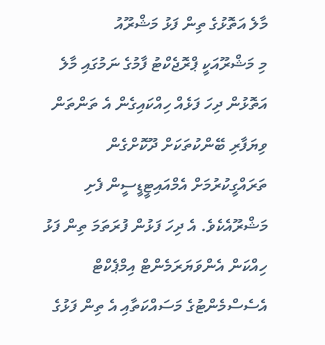މާލެ އަތޮޅުގެ ތިން ފަޅު މަޝްރޫއު
މި މަޝްރޫއަކީ ޕްރޮޖެކްޓު ފާމުގެ ނަމުގައި މާލެ އަތޮޅުން ދިހަ ފަޅެއް ހިއްކައިގެން އެ ތަންތަން ވިޔަފާރި ބޭންކުތަކަށް ދޫކޮށްގެން ތަރައްގީކުރުމަށް އެމްއައިޓީޑީސީން ފެށި މަޝްރޫއެކެވެ. އެ ދިހަ ފަޅުން ފުރަތަމަ ތިން ފަޅު ހިއްކަން އެންވަޔަރަމެންޓް އިމްޕެކްޓް އެސެސްމެންޓުގެ މަސައްކަތާއި އެ ތިން ފަޅުގެ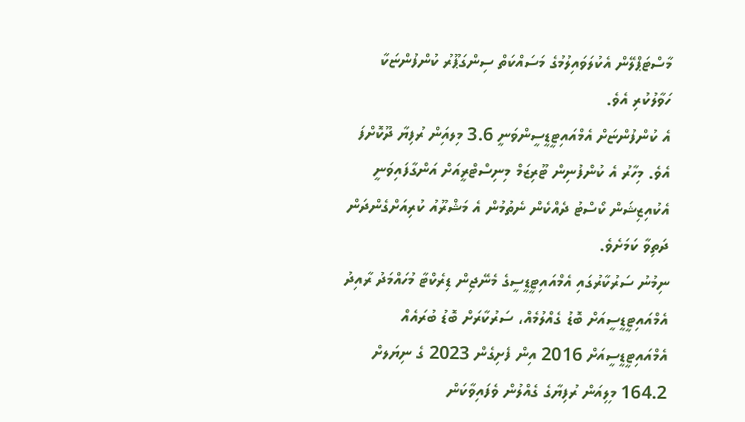މާސްޓަޕްލޭން އެކުލަވައިލުމުގެ މަސައްކަތް ސިންގަޕޫރު ކުންފުންޏަކާ ހަވާލުކުރި އެވެ.
އެ ކުންފުންޏަށް އެމްއައިޓީޑީސީންވަނީ 3.6 މިލއިަން ރުފިޔާ ދޫކޮށްފަ އެވެ. މިހާރު އެ ކުންފުނިން ޓޫރިޒަމް މިނިސްޓްރީއަށް އަންގާފައިވަނީ އެކުއިޒިޝަން ކޯސްޓު ދެއްކެން ނެތުމުން އެ މަޝްރޫއު ކުރިއަށްގެންދަން ދަތިވާ ކަމަށެވެ.
ނިމުނު ސަރުކާރުގައި އެމްއައިޓީޑީސީގެ މެނޭޖިން ޑިރެކްޓާ މުހައްމަދު ރާއިދު
އެމްއައިޓީޑީސީއަށް ބޮޑު ގެއްލުމެއް، ސަރުކާރަށް ބޮޑު ބުރައެއް
އެމްއައިޓީޑީސީއަށް 2016 އިން ފެށިގެން 2023 ގެ ނިޔަލށް 164.2 މިލިއަން ރުފިޔާގެ ގެއްލުން ވެފައިވާކަން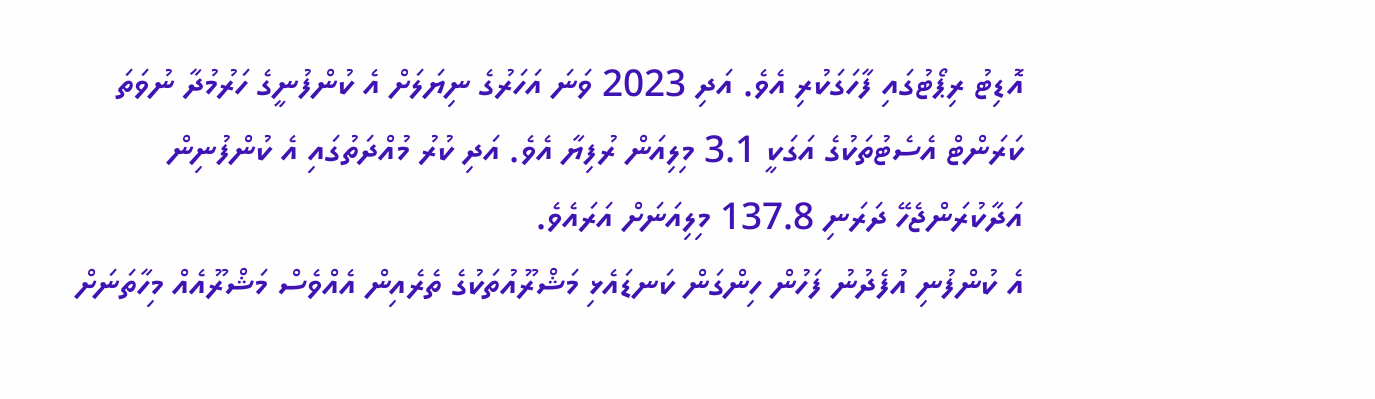އޮޑިޓު ރިޕޯޓުގައި ފާހަގަކުރި އެވެ. އަދި 2023 ވަނަ އަހަރުގެ ނިޔަލަށް އެ ކުންފުނީގެ ހަރުމުދާ ނުވަތަ ކަރަންޓް އެސެޓުތަކުގެ އަގަކީ 3.1 މިލިއަން ރުފިޔާ އެވެ. އަދި ކުރު މުއްދަތުގައި އެ ކުންފުނިން އަދާކުރަންޖެހޭ ދަރަނި 137.8 މިލިއަނަށް އަރައެވެ.
އެ ކުންފުނި އުފެދުނު ފަހުން ހިންގަން ކަނޑައެޅި މަޝްރޫއުތަކުގެ ތެރެއިން އެއްވެސް މަޝްރޫއެއް މިހާތަނަށް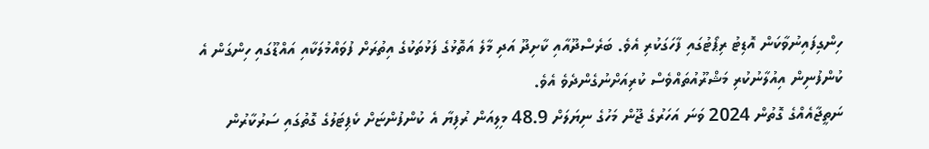ހިންގިފައިނުވާކަން އޮޑިޓު ރިޕޯޓުގައި ފާހަގަކުރި އެވެ. ބަރެސްދޫއާއި ކާށިދޫ އަދި މާލެ އަތޮޅުގެ ފަޅުތަކުގެ އިތުރަށް ފުވައްމުލަކާއި އައްޑޫގައި ހިންގަން އެ ކުންފުނިން އިއުލާނުކުރި މަޝްރޫއުތައްވެސް ކުރިއަށްނުގެންދެވެ އެވެ.
ނަތީޖާއެއްގެ ގޮތުން 2024 ވަނަ އަހަރުގެ ޖޫން މަހުގެ ނިޔަލަށް 48.9 މިލިއަން ރުފިޔާ އެ ކުންފުންޏަށް ކެޕިޓަލުގެ ގޮތުގައި ސަރުކާރުން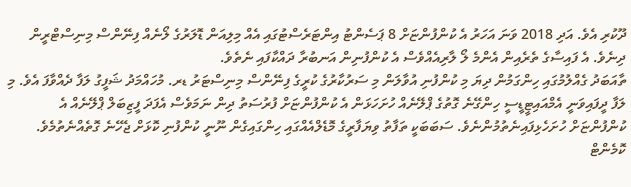ދޫކުރި އެވެ. އަދި 2018 ވަނަ އަހަރު އެ ކުންފުންޏަށް 8 ޕަސެންޓު އިންޓަރެސްޓުގައި އެއް މިލިއަން ޑޮލަރުގެ ލޯނެއް ފިނޭންސް މިނިސްޓްރީން ދިނެވެ. އެ ފައިސާގެ ތެރެއިން އެންމެ ލޯ ލާރިއެއްވެސް އެ ކުންފުނިން އަނބުރާ ދައްކާފައި ނެތެވެ.
ތާއަބަދު ގެއްލުމުގައި ހިންގަމުން ދިޔަ މި ކުންފުނި އުވާލަން މި ސަރުކާރުގެ ކުރީގެ ފިނޭންސް މިނިސްޓަރު ޑރ. މުހައްމަދު ޝަފީގު ލަފާ ދެއްވާފަ އެވެ. މި ލަފާ ދީފައިވަނީ އެމްއައިޓީޑީސީ ހިންގޭނެ ގޮތުގެ ޕްލޭނެއް ހުށަހަޅަން އެ ކުންފުންޏަށް ފުރުސަތު ދިން ނަމަވެސް އެފަދަ ފީޒިބަލް ޕްލޭނެއް އެ ކުންފުންޏަށް ހުށަހެޅިފައިނެތުމުންނެވެ. ސަބަބަކީ ތަފާތު ވިޔަފާރީގެ މޮޑެލްއެއްގައި ހިންގައިގެން ނޫނީ ކުންފުނި ކޮޅަށް ޖެހޭނެ ގޮތެއްނެތުމެވެ.
ކޮމެންޓް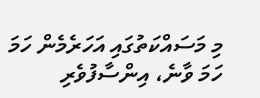މި މަސައްކަތުގައި އަހަރެމެން ހަމަ ހަމަ ވާނެ، އިންސާފުވެރި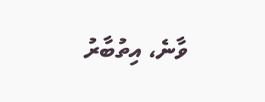ވާނެ، އިތުބާރު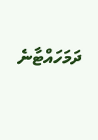ދަމަހައްޓާނެ